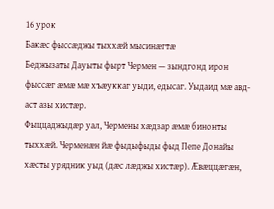16 урок
Бакæс фыссæджы тыххæй мысинæгтæ
Беджызаты Дауыты фырт Чермен — зындгонд ирон фыссӕг ӕмӕ мӕ хъӕуккаг уыди, едысаг. Уыдаид мӕ авд-аст азы хистӕр.
Фыццаджыдӕр уал, Чермены хӕдзар ӕмӕ бинонты тыххӕй. Черменӕн йӕ фыдыфыды фыд Пепе Донайы хӕсты урядник уыд (дӕс лӕджы хистӕр). Ӕвӕццӕгӕн,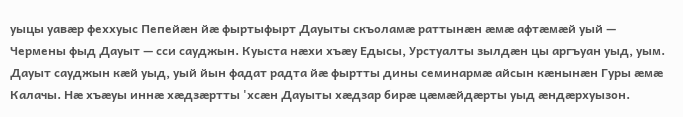уыцы уавӕр феххуыс Пепейӕн йӕ фыртыфырт Дауыты скъоламӕ раттынӕн ӕмӕ афтӕмӕй уый — Чермены фыд Дауыт — сси сауджын. Куыста нӕхи хъӕу Едысы, Урстуалты зылдӕн цы аргъуан уыд, уым. Дауыт сауджын кӕй уыд, уый йын фадат радта йӕ фыртты дины семинармӕ айсын кӕнынӕн Гуры ӕмӕ Калачы. Нӕ хъӕуы иннӕ хӕдзӕртты 'хсӕн Дауыты хӕдзар бирӕ цӕмӕйдӕрты уыд ӕндӕрхуызон.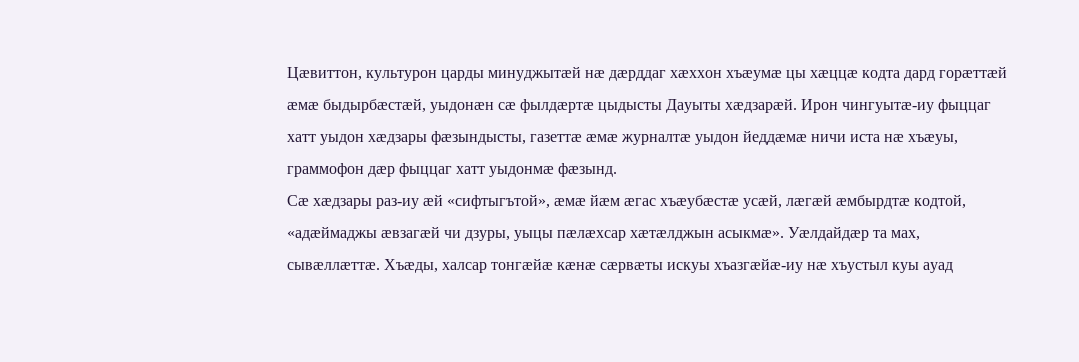Цӕвиттон, культурон царды минуджытӕй нӕ дӕрддаг хӕххон хъӕумӕ цы хӕццӕ кодта дард горӕттӕй ӕмӕ быдырбӕстӕй, уыдонӕн сӕ фылдӕртӕ цыдысты Дауыты хӕдзарӕй. Ирон чингуытӕ-иу фыццаг хатт уыдон хӕдзары фӕзындысты, газеттӕ ӕмӕ журналтӕ уыдон йеддӕмӕ ничи иста нӕ хъӕуы, граммофон дӕр фыццаг хатт уыдонмӕ фӕзынд.
Сӕ хӕдзары раз-иу ӕй «сифтыгътой», ӕмӕ йӕм ӕгас хъӕубӕстӕ усӕй, лӕгӕй ӕмбырдтӕ кодтой, «адӕймаджы ӕвзагӕй чи дзуры, уыцы пӕлӕхсар хӕтӕлджын асыкмӕ». Уӕлдайдӕр та мах, сывӕллӕттӕ. Хъӕды, халсар тонгӕйӕ кӕнӕ сӕрвӕты искуы хъазгӕйӕ-иу нӕ хъустыл куы ауад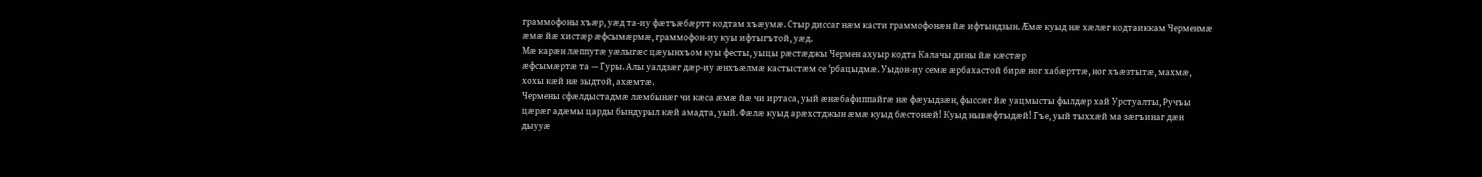граммофоны хъӕр, уӕд та-иу фӕтъӕбӕртт кодтам хъӕумӕ. Стыр диссаг нӕм касти граммофонӕн йӕ ифтындзын. Ӕмӕ куыд нӕ хӕлӕг кодтаиккам Черменмӕ ӕмӕ йӕ хистӕр ӕфсымӕрмӕ, граммофон-иу куы ифтыгътой, уӕд.
Мӕ карӕн лӕппутӕ уӕлыгӕс цӕуынхъом куы фесты, уыцы рӕстӕджы Чермен ахуыр кодта Калачы дины йӕ кӕстӕр
ӕфсымӕртӕ та — Гуры. Алы уалдзӕг дӕр-иу ӕнхъӕлмӕ кастыстӕм се 'рбацыдмӕ. Уыдон-иу семӕ ӕрбахастой бирӕ ног хабӕрттӕ, ног хъӕзтытӕ, махмӕ, хохы кӕй нӕ зыдтой, ахӕмтӕ.
Чермены сфӕлдыстадмӕ лӕмбынӕг чи кӕса ӕмӕ йӕ чи иртаса, уый ӕнӕбафиппайгӕ нӕ фӕуыдзӕн, фыссӕг йӕ уацмысты фылдӕр хай Урстуалты, Ручъы цӕрӕг адӕмы царды бындурыл кӕй амадта, уый. Фӕлӕ куыд арӕхстджын ӕмӕ куыд бӕстонӕй! Куыд нывӕфтыдӕй! Гъе, уый тыххӕй ма зӕгъинаг дӕн дыууӕ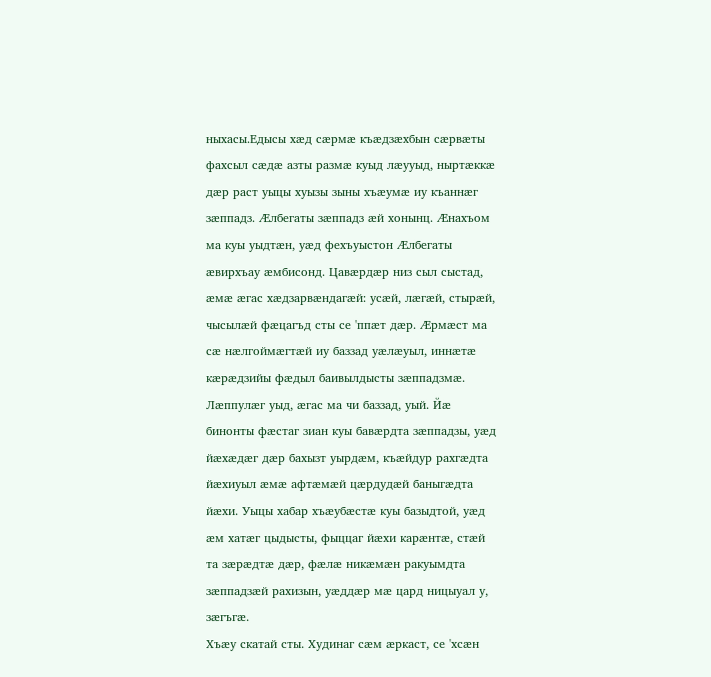ныхасы.Едысы хӕд сӕрмӕ къӕдзӕхбын сӕрвӕты фахсыл сӕдӕ азты размӕ куыд лӕууыд, ныртӕккӕ дӕр раст уыцы хуызы зыны хъӕумӕ иу къаннӕг зӕппадз. Ӕлбегаты зӕппадз æй хонынц. Ӕнахъом ма куы уыдтӕн, уӕд фехъуыстон Ӕлбегаты ӕвирхъау ӕмбисонд. Цавӕрдӕр низ сыл сыстад, ӕмӕ ӕгас хӕдзарвӕндагӕй: усӕй, лӕгӕй, стырӕй, чысылӕй фӕцагъд сты се 'ппӕт дӕр. Ӕрмӕст ма сӕ нӕлгоймӕгтӕй иу баззад уӕлӕуыл, иннӕтӕ кӕрӕдзийы фӕдыл баивылдысты зӕппадзмӕ. Лӕппулӕг уыд, ӕгас ма чи баззад, уый. Йӕ бинонты фӕстаг зиан куы бавӕрдта зӕппадзы, уӕд йӕхӕдӕг дӕр бахызт уырдӕм, къӕйдур рахгӕдта йӕхиуыл ӕмӕ афтӕмӕй цӕрдудӕй баныгӕдта йӕхи. Уыцы хабар хъӕубӕстӕ куы базыдтой, уӕд ӕм хатӕг цыдысты, фыццаг йӕхи карӕнтӕ, стӕй та зӕрӕдтӕ дӕр, фӕлӕ никӕмӕн ракуымдта зӕппадзӕй рахизын, уӕддӕр мӕ цард ницыуал у, зӕгъгӕ.
Хъӕу скатай сты. Худинаг сӕм ӕркаст, се 'хсӕн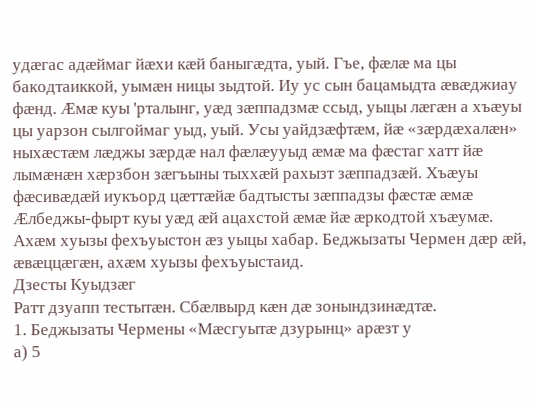удӕгас адӕймаг йӕхи кӕй баныгӕдта, уый. Гъе, фӕлӕ ма цы бакодтаиккой, уымӕн ницы зыдтой. Иу ус сын бацамыдта ӕвӕджиау фӕнд. Ӕмӕ куы 'рталынг, уӕд зӕппадзмӕ ссыд, уыцы лӕгӕн а хъӕуы цы уарзон сылгоймаг уыд, уый. Усы уайдзӕфтӕм, йӕ «зӕрдӕхалӕн» ныхӕстӕм лӕджы зӕрдӕ нал фӕлӕууыд ӕмӕ ма фӕстаг хатт йӕ лымӕнӕн хӕрзбон зӕгъыны тыххӕй рахызт зӕппадзӕй. Хъӕуы фӕсивӕдӕй иукъорд цӕттӕйӕ бадтысты зӕппадзы фӕстӕ ӕмӕ Ӕлбеджы-фырт куы уӕд ӕй ацахстой ӕмӕ йӕ ӕркодтой хъӕумӕ.
Ахӕм хуызы фехъуыстон ӕз уыцы хабар. Беджызаты Чермен дӕр ӕй, ӕвӕццӕгӕн, ахӕм хуызы фехъуыстаид.
Дзесты Куыдзӕг
Ратт дзуапп тестытæн. Сбæлвырд кæн дæ зонындзинæдтæ.
1. Беджызаты Чермены «Мӕсгуытӕ дзурынц» арӕзт у
а) 5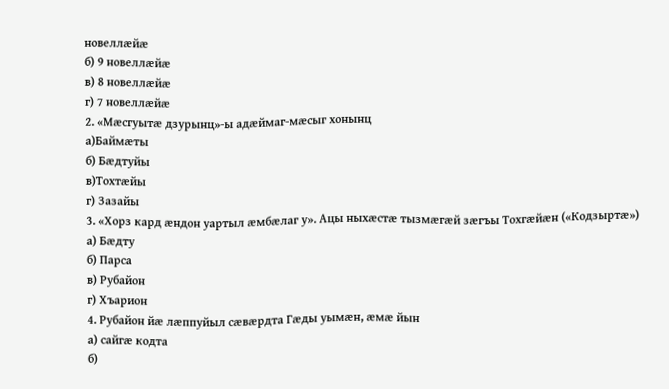новеллӕйӕ
б) 9 новеллӕйӕ
в) 8 новеллӕйӕ
г) 7 новеллӕйӕ
2. «Мӕсгуытӕ дзурынц»-ы адӕймаг-мӕсыг хонынц
а)Баймӕты
б) Бӕдтуйы
в)Тохтӕйы
г) Зазайы
3. «Хорз кард ӕндон уартыл ӕмбӕлаг у». Ацы ныхӕстӕ тызмӕгӕй зӕгъы Тохгӕйӕн («Кодзыртӕ»)
а) Бӕдту
б) Парса
в) Рубайон
г) Хъарион
4. Рубайон йӕ лӕппуйыл сӕвӕрдта Гӕды уымӕн, ӕмӕ йын
а) сайгӕ кодта
б)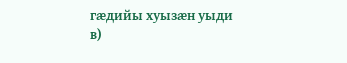гӕдийы хуызӕн уыди
в)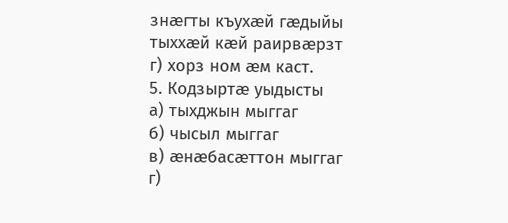знӕгты къухӕй гӕдыйы тыххӕй кӕй раирвӕрзт
г) хорз ном ӕм каст.
5. Кодзыртӕ уыдысты
а) тыхджын мыггаг
б) чысыл мыггаг
в) ӕнӕбасӕттон мыггаг
г)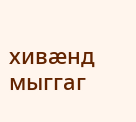хивӕнд мыггаг